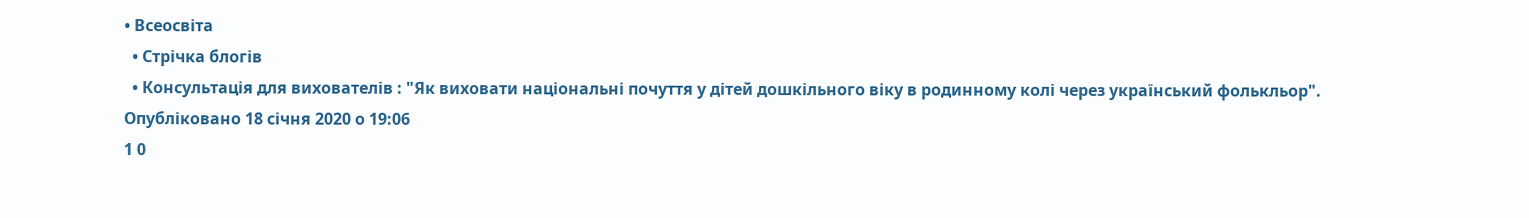• Всеосвіта
  • Стрічка блогів
  • Консультація для вихователів : "Як виховати національні почуття у дітей дошкільного віку в родинному колі через український фолькльор".
Опубліковано 18 січня 2020 о 19:06
1 0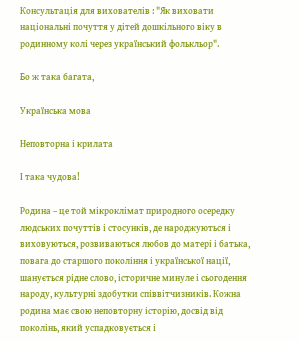Консультація для вихователів : "Як виховати національні почуття у дітей дошкільного віку в родинному колі через український фолькльор".

Бо ж така багата,

Українська мова

Неповторна і крилата

І така чудова!

Родина – це той мікроклімат природного осередку людських почуттів і стосунків, де народжуються і виховуються, розвиваються любов до матері і батька, повага до старшого покоління і української нації, шанується рідне слово, історичне минуле і сьогодення народу, культурні здобутки співвітчизників. Кожна родина має свою неповторну історію, досвід від поколінь, який успадковується і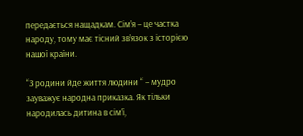передається нащадкам. Сім’я – це частка народу, тому має тісний зв’язок з історією нашої країни.

“З родини йде життя людини “ – мудро зауважує народна приказка. Як тільки народилась дитина в сім’ї,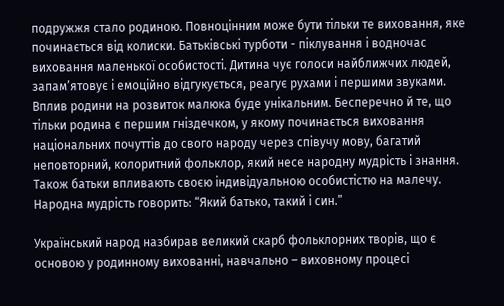подружжя стало родиною. Повноцінним може бути тільки те виховання, яке починається від колиски. Батьківські турботи - піклування і водночас виховання маленької особистості. Дитина чує голоси найближчих людей, запам’ятовує і емоційно відгукується, реагує рухами і першими звуками. Вплив родини на розвиток малюка буде унікальним. Бесперечно й те, що тільки родина є першим гніздечком, у якому починається виховання національних почуттів до свого народу через співучу мову, багатий неповторний, колоритний фольклор, який несе народну мудрість і знання. Також батьки впливають своєю індивідуальною особистістю на малечу. Народна мудрість говорить: “Який батько, такий і син.”

Український народ назбирав великий скарб фольклорних творів, що є основою у родинному вихованні, навчально – виховному процесі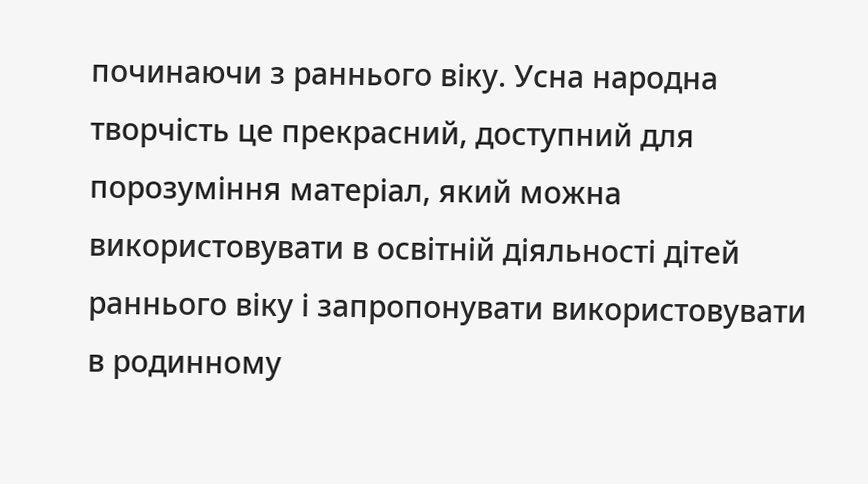починаючи з раннього віку. Усна народна творчість це прекрасний, доступний для порозуміння матеріал, який можна використовувати в освітній діяльності дітей раннього віку і запропонувати використовувати в родинному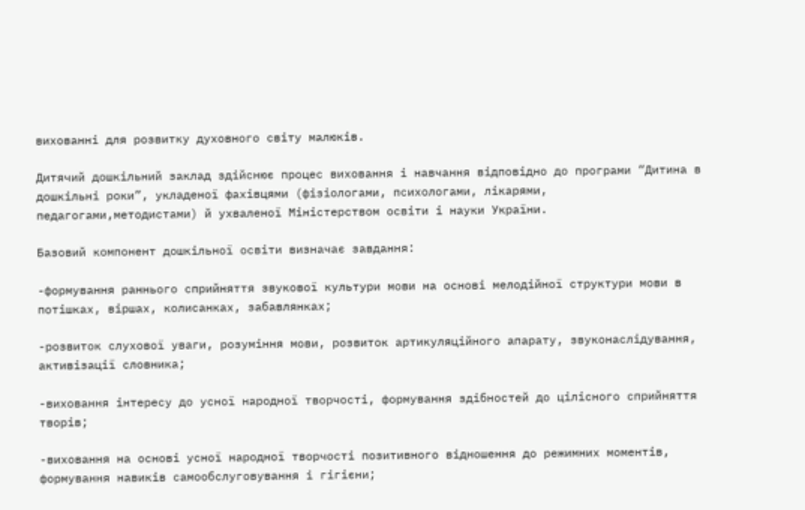вихованні для розвитку духовного світу малюків.

Дитячий дошкільний заклад здійснює процес виховання і навчання відповідно до програми “Дитина в дошкільні роки”, укладеної фахівцями (фізіологами, психологами, лікарями, педагогами,методистами) й ухваленої Міністерством освіти і науки України.

Базовий компонент дошкільної освіти визначає завдання:

-формування раннього сприйняття звукової культури мови на основі мелодійної структури мови в потішках, віршах, колисанках, забавлянках;

-розвиток слухової уваги, розуміння мови, розвиток артикуляційного апарату, звуконаслідування, активізації словника;

-виховання інтересу до усної народної творчості, формування здібностей до цілісного сприйняття творів;

-виховання на основі усної народної творчості позитивного відношення до режимних моментів, формування навиків самообслуговування і гігієни;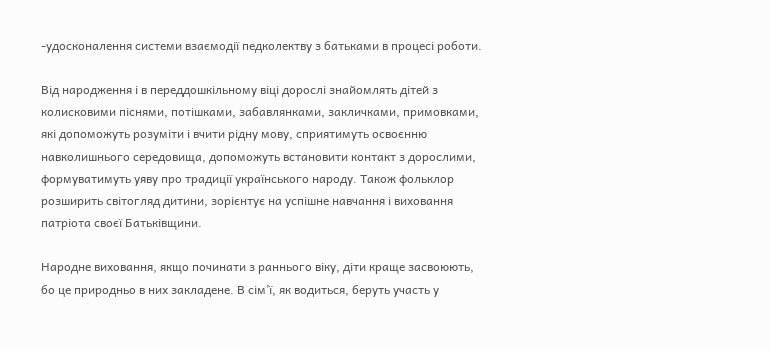-удосконалення системи взаємодії педколектву з батьками в процесі роботи.

Від народження і в переддошкільному віці дорослі знайомлять дітей з колисковими піснями, потішками, забавлянками, закличками, примовками, які допоможуть розуміти і вчити рідну мову, сприятимуть освоєнню навколишнього середовища, допоможуть встановити контакт з дорослими, формуватимуть уяву про традиції українського народу. Також фольклор розширить світогляд дитини, зорієнтує на успішне навчання і виховання патріота своєї Батьківщини.

Народне виховання, якщо починати з раннього віку, діти краще засвоюють, бо це природньо в них закладене. В сім’ї, як водиться, беруть участь у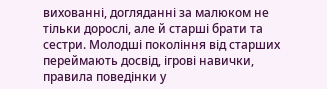вихованні, догляданні за малюком не тільки дорослі, але й старші брати та сестри. Молодші покоління від старших переймають досвід, ігрові навички, правила поведінки у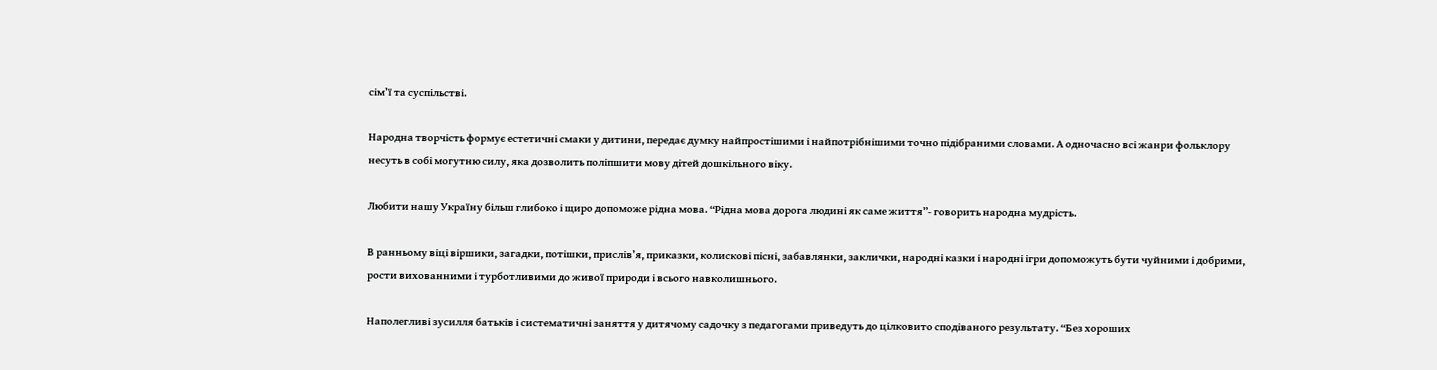сім’ї та суспільстві.

Народна творчість формує естетичні смаки у дитини, передає думку найпростішими і найпотрібнішими точно підібраними словами. А одночасно всі жанри фольклору несуть в собі могутню силу, яка дозволить поліпшити мову дітей дошкільного віку.

Любити нашу Україну більш глибоко і щиро допоможе рідна мова. “Рідна мова дорога людині як саме життя”- говорить народна мудрість.

В ранньому віці віршики, загадки, потішки, прислів’я, приказки, колискові пісні, забавлянки, заклички, народні казки і народні ігри допоможуть бути чуйними і добрими, рости вихованними і турботливими до живої природи і всього навколишнього.

Наполегливі зусилля батьків і систематичні заняття у дитячому садочку з педагогами приведуть до цілковито сподіваного результату. “Без хороших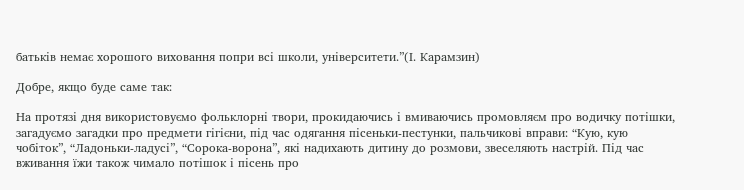батьків немає хорошого виховання попри всі школи, університети.”(І. Карамзин)

Добре, якщо буде саме так:

На протязі дня використовуємо фольклорні твори, прокидаючись і вмиваючись промовляєм про водичку потішки, загадуємо загадки про предмети гігієни, під час одягання пісеньки-пестунки, пальчикові вправи: “Кую, кую чобіток”, “Ладоньки-ладусі”, “Сорока-ворона”, які надихають дитину до розмови, звеселяють настрій. Під час вживання їжи також чимало потішок і пісень про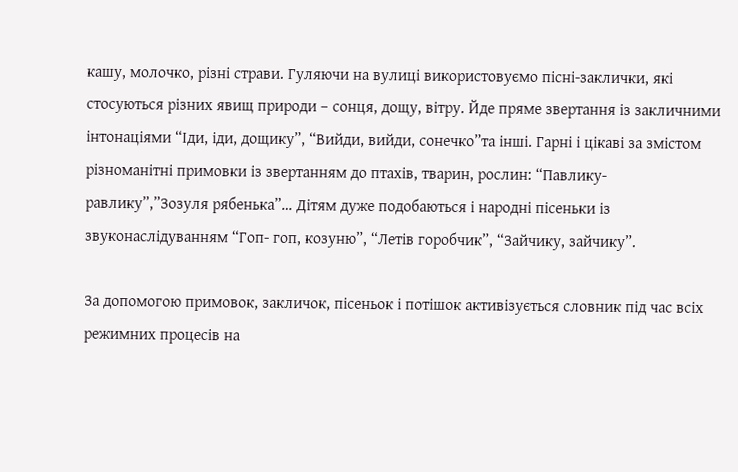кашу, молочко, різні страви. Гуляючи на вулиці використовуємо пісні-заклички, які стосуються різних явищ природи – сонця, дощу, вітру. Йде пряме звертання із закличними інтонаціями “Іди, іди, дощику”, “Вийди, вийди, сонечко”та інші. Гарні і цікаві за змістом різноманітні примовки із звертанням до птахів, тварин, рослин: “Павлику-равлику”,”Зозуля рябенька”… Дітям дуже подобаються і народні пісеньки із звуконаслідуванням “Гоп- гоп, козуню”, “Летів горобчик”, “Зайчику, зайчику”.

За допомогою примовок, закличок, пісеньок і потішок активізується словник під час всіх режимних процесів на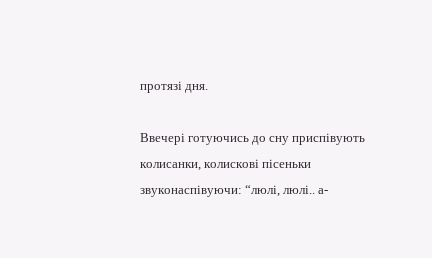протязі дня.

Ввечері готуючись до сну приспівують колисанки, колискові пісеньки звуконаспівуючи: “люлі, люлі.. а-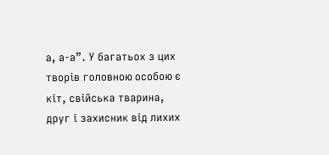а, а-а”. У багатьох з цих творів головною особою є кіт, свійська тварина, друг і захисник від лихих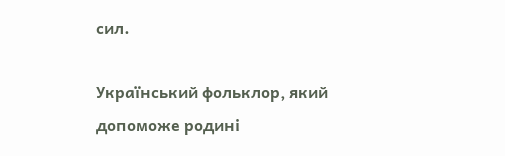сил.

Український фольклор, який допоможе родині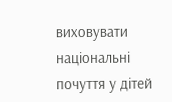виховувати національні почуття у дітей